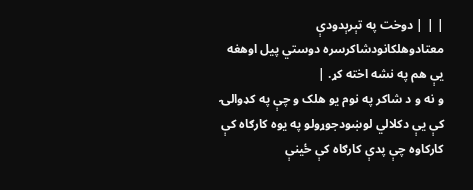| | | دوخت په تېرېدودې معتادوهلکانودشاکرسره دوستي پيل اوهغه يې هم په نشه اخته کړ. |
و نه و د شاکر په نوم يو هلک و چې په کډوالۍ کې يې دکلالي لوښودجوړولو په يوه کارګاه کې کارکاوه چې پدې کارګاه کې ځينې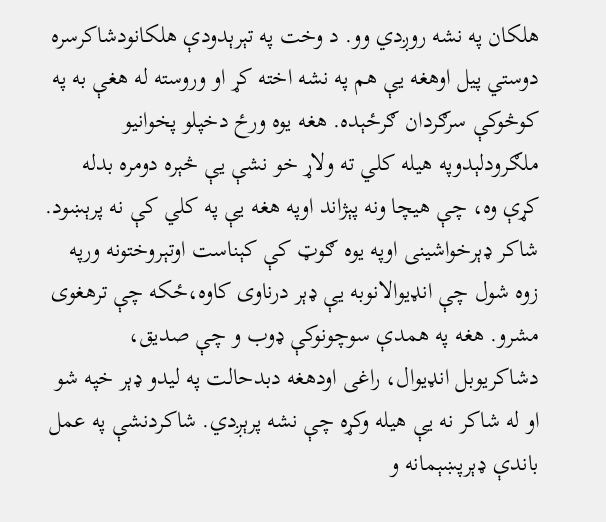هلکان په نشه روږدي وو. د وخت په تېرېدودې هلکانودشاکرسره دوستي پيل اوهغه يې هم په نشه اخته کړ او وروسته له هغې به په کوڅوکې سرګردان ګرځېده. هغه يوه ورځ دخپلو پخوانيو ملګرودلېدوپه هيله کلي ته ولاړ خو نشې يې څېره دومره بدله کړې وه، چې هيچا ونه پېژاند اوپه هغه يې په کلي کې نه پرېښود. شاکر ډېرخواشينی اوپه يوه ګوټ کې کېناست اوتېروختونه ورپه زوه شول چې انډيوالانوبه يې ډېر درناوی کاوه،ځکه چې ترهغوی مشرو. هغه په همدې سوچونوکې ډوب و چې صديق، دشاکريوبل انډيوال، راغی اودهغه دبدحالت په ليدو ډېر خپه شو او له شاکر نه يې هيله وکړه چې نشه پرېږدي. شاکردنشې په عمل باندې ډېرپښېمانه و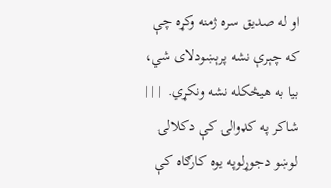او له صديق سره ژمنه وکړه چې که چېرې نشه پرېښودلای شي، بيا به هيڅکله نشه ونکړي.  | | | شاکر په کډوالۍ کې دکلالۍ لوښو دجوړلوپه يوه کارګاه کې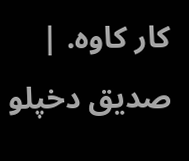کار کاوه. |
صديق دخپلو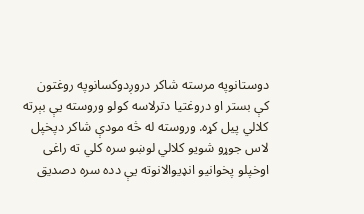دوستانوپه مرسته شاکر دروږدوکسانوپه روغتون کې بستر او دروغتيا دترلاسه کولو وروسته يې بېرته کلالي پيل کړه. وروسته له څه مودې شاکر دپخپل لاس جوړو شويو کلالي لوښو سره کلي ته راغی اوخپلو پخوانيو انډيوالانوته يې دده سره دصديق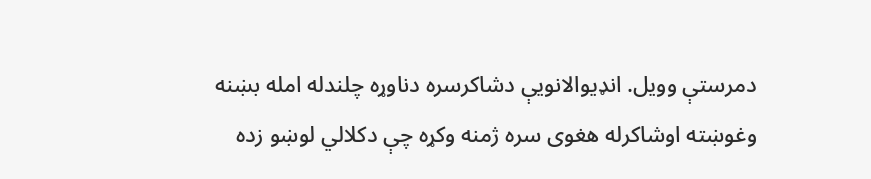دمرستې وويل. انډيوالانويې دشاکرسره دناوړه چلندله امله بښنه وغوښته اوشاکرله هغوی سره ژمنه وکړه چې دکلالي لوښو زده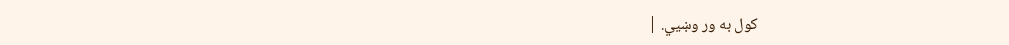کول به ور وښيي. |